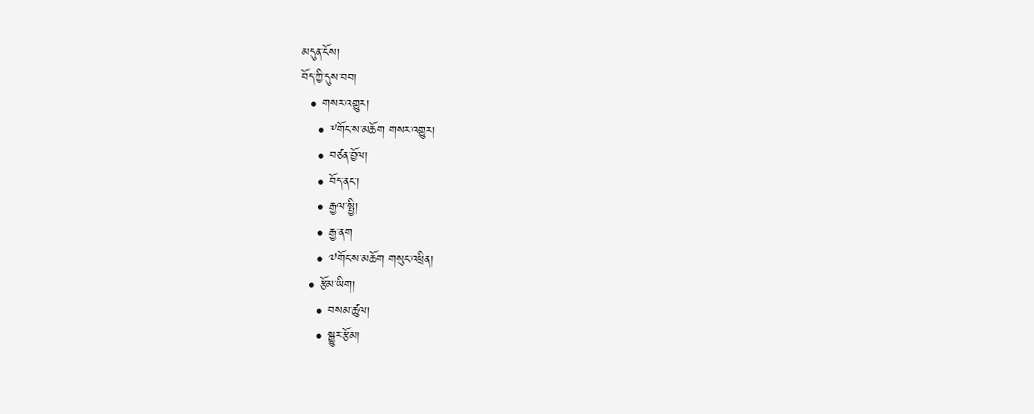མདུན་ངོས།
བོད་ཀྱི་དུས་བབ།
  • གསར་འགྱུར།
    • ༸གོང་ས་མཆོག གསར་འགྱུར།
    • བཙན་བྱོལ།
    • བོད་ནང་།
    • རྒྱལ་སྤྱི།
    • རྒྱ་ནག
    • ༧གོང་ས་མཆོག གསུང་འཕྲིན།
  • རྩོམ་ཡིག།
    • བསམ་ཚུལ།
    • སྒྱུར་རྩོམ།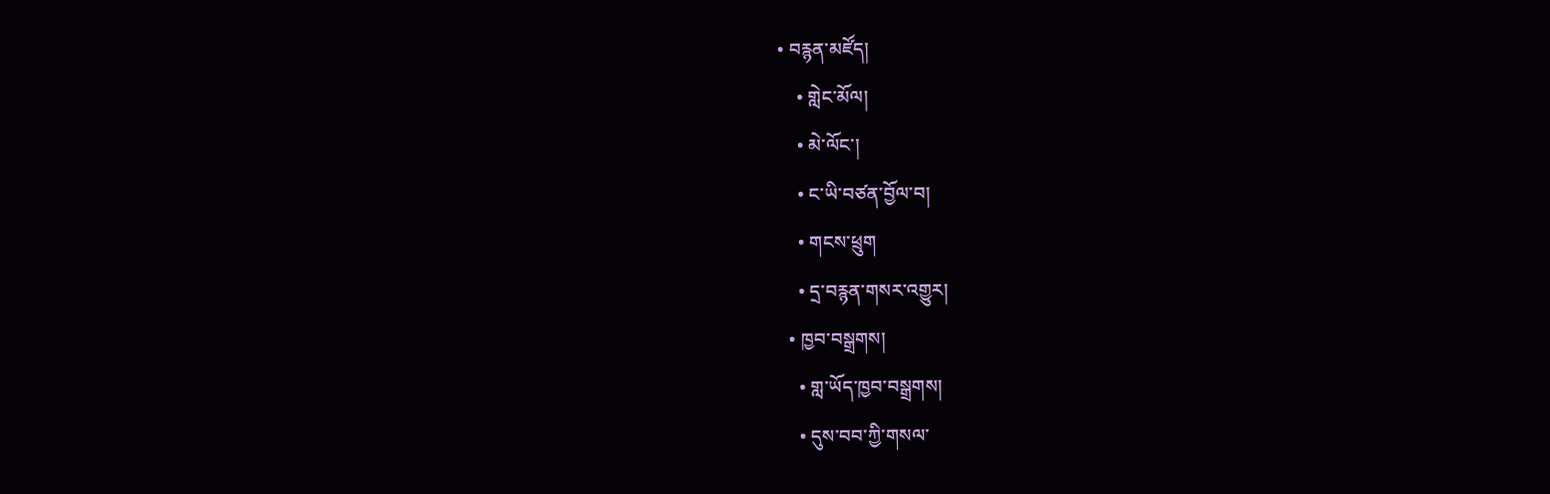• བརྙན་མཛོད།
    • གླེང་མོལ།
    • མེ་ལོང་།
    • ང་ཡི་བཙན་བྱོལ་བ།
    • གངས་ཕྲུག
    • དྲ་བརྙན་གསར་འགྱུར།
  • ཁྱབ་བསྒྲགས།
    • གླ་ཡོད་ཁྱབ་བསྒྲགས།
    • དུས་བབ་ཀྱི་གསལ་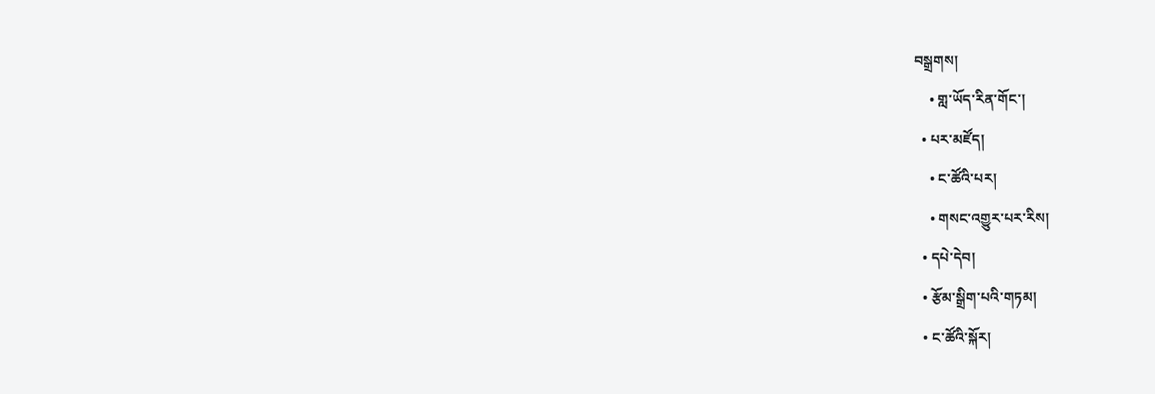བསྒྲགས།
    • གླ་ཡོད་རིན་གོང་།
  • པར་མཛོད།
    • ང་ཚོའི་པར།
    • གསང་འགྱུར་པར་རིས།
  • དཔེ་དེབ།
  • རྩོམ་སྒྲིག་པའི་གཏམ།
  • ང་ཚོའི་སྐོར།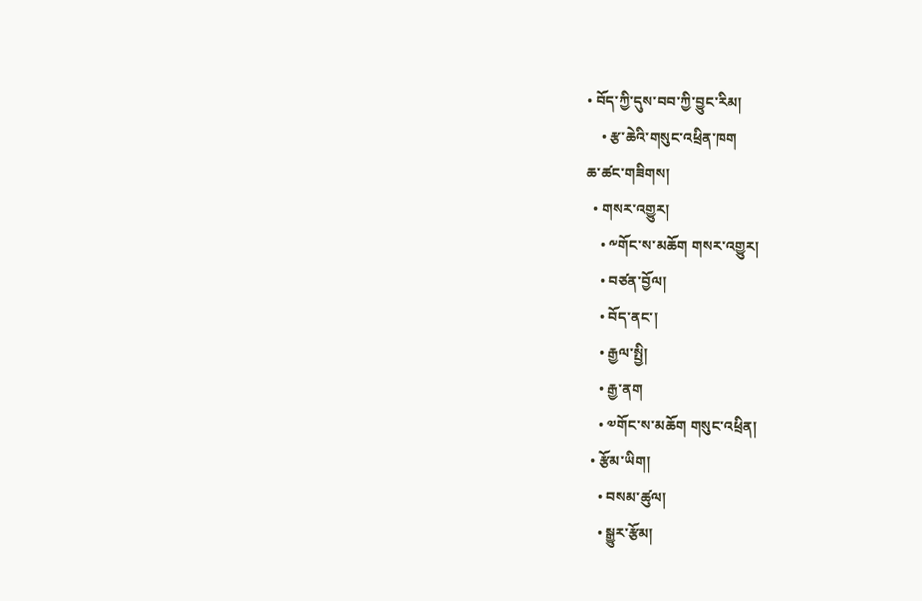• བོད་ཀྱི་དུས་བབ་ཀྱི་བྱུང་རིམ།
    • རྩ་ཆེའི་གསུང་འཕྲིན་ཁག
ཆ་ཚང་གཟིགས།
  • གསར་འགྱུར།
    • ༸གོང་ས་མཆོག གསར་འགྱུར།
    • བཙན་བྱོལ།
    • བོད་ནང་།
    • རྒྱལ་སྤྱི།
    • རྒྱ་ནག
    • ༧གོང་ས་མཆོག གསུང་འཕྲིན།
  • རྩོམ་ཡིག།
    • བསམ་ཚུལ།
    • སྒྱུར་རྩོམ།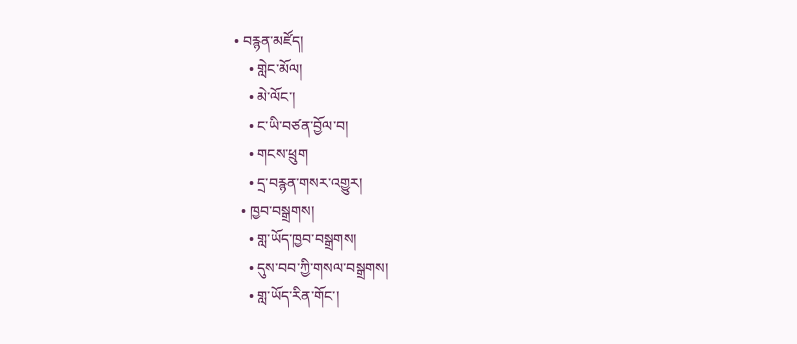• བརྙན་མཛོད།
    • གླེང་མོལ།
    • མེ་ལོང་།
    • ང་ཡི་བཙན་བྱོལ་བ།
    • གངས་ཕྲུག
    • དྲ་བརྙན་གསར་འགྱུར།
  • ཁྱབ་བསྒྲགས།
    • གླ་ཡོད་ཁྱབ་བསྒྲགས།
    • དུས་བབ་ཀྱི་གསལ་བསྒྲགས།
    • གླ་ཡོད་རིན་གོང་།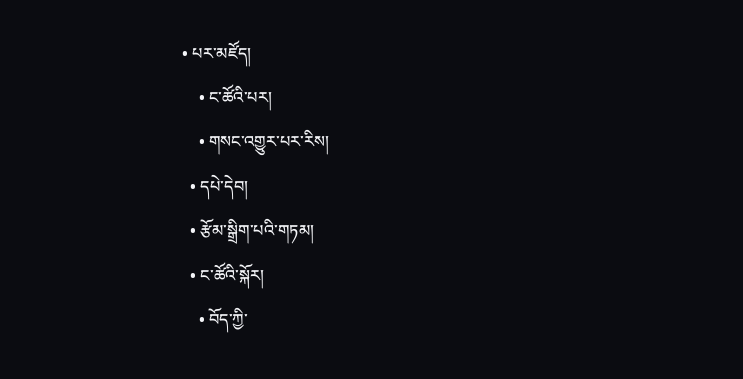• པར་མཛོད།
    • ང་ཚོའི་པར།
    • གསང་འགྱུར་པར་རིས།
  • དཔེ་དེབ།
  • རྩོམ་སྒྲིག་པའི་གཏམ།
  • ང་ཚོའི་སྐོར།
    • བོད་ཀྱི་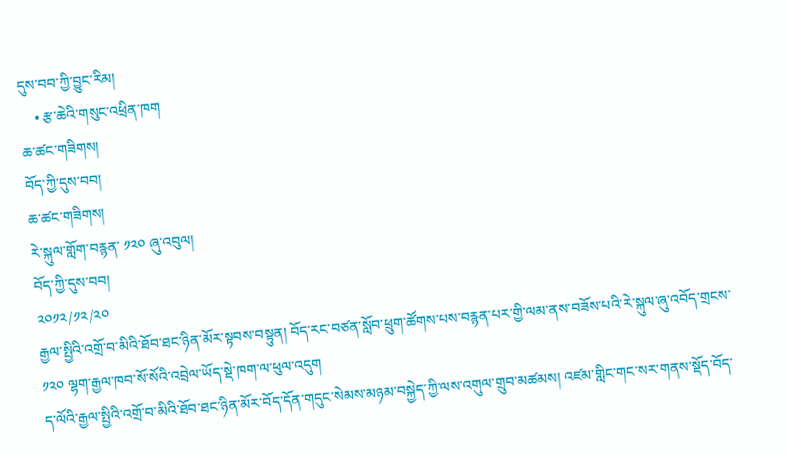དུས་བབ་ཀྱི་བྱུང་རིམ།
    • རྩ་ཆེའི་གསུང་འཕྲིན་ཁག
ཆ་ཚང་གཟིགས།
བོད་ཀྱི་དུས་བབ།
ཆ་ཚང་གཟིགས།
རེ་སྐུལ་གློག་བརྙན་ ༡༢༠ ཞུ་འབུལ།
བོད་ཀྱི་དུས་བབ།
༢༠༡༢/༡༢/༢༠
རྒྱལ་སྤྱིའི་འགྲོ་བ་མིའི་ཐོབ་ཐང་ཉིན་མོར་སྟབས་བསྟུན། བོད་རང་བཙན་སློབ་ཕྲུག་ཚོགས་པས་བརྙན་པར་གྱི་ལམ་ནས་བཟོས་པའི་རེ་སྐུལ་ཞུ་འབོད་གྲངས་ ༡༢༠ ལྷག་རྒྱལ་ཁབ་སོ་སོའི་འབྲེལ་ཡོད་སྡེ་ཁག་ལ་ཕུལ་འདུག
ད་ལོའི་རྒྱལ་སྤྱིའི་འགྲོ་བ་མིའི་ཐོབ་ཐང་ཉིན་མོར་བོད་དོན་གདུང་སེམས་མཉམ་བསྐྱེད་ཀྱི་ལས་འགུལ་གྲུབ་མཚམས། འཛམ་གླིང་གང་སར་གནས་སྡོད་བོད་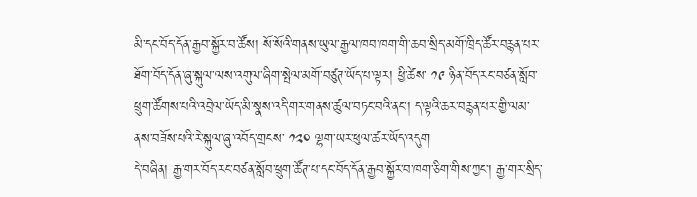མི་དང་བོད་དོན་རྒྱབ་སྐྱོར་བ་ཚོས། སོ་སོའི་གནས་ཡུལ་རྒྱལ་ཁབ་ཁག་གི་ཆབ་སྲིད་མགོ་ཁྲིད་ཚོར་བརྙན་པར་ཐོག་བོད་དོན་ཞུ་སྐུལ་ལས་འགུལ་ཞིག་སྤེལ་མགོ་བཙུཊ་ཡོད་པ་ལྟར། ཕྱི་ཚེས་ ༡༩ ཉིན་བོད་རང་བཙན་སློབ་ཕྲུག་ཚོགས་པའི་འབྲེལ་ཡོད་མི་སྣས་འདི་གར་གནས་ཚུལ་བཏང་བའི་ནང་། ད་ལྟའི་ཆར་བརྙན་པར་གྱི་ལམ་ནས་བཟོས་པའི་རེ་སྐུལ་ཞུ་འབོད་གྲངས་ ༡༢༠ ལྷག་ཡར་ཕུལ་ཚར་ཡོད་འདུག
དེ་བཞིན། རྒྱ་གར་བོད་རང་བཙན་སློབ་ཕྲུག་ཚོཊ་པ་དང་བོད་དོན་རྒྱབ་སྐྱོར་བ་ཁག་ཅིག་གིས་ཀྱང་། རྒྱ་གར་སྲིད་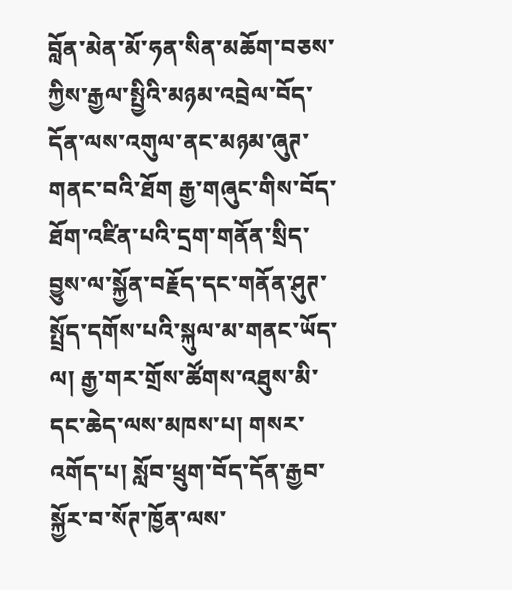བློན་མེན་མོ་ཧན་སིན་མཆོག་བཅས་ཀྱིས་རྒྱལ་སྤྱིའི་མཉམ་འབྲེལ་བོད་དོན་ལས་འགུལ་ནང་མཉམ་ཞུཊ་གནང་བའི་ཐོག རྒྱ་གཞུང་གིས་བོད་ཐོག་འཛིན་པའི་དྲག་གནོན་སྲིད་བྱུས་ལ་སྐྱོན་བརྗོད་དང་གནོན་ཤུཊ་སྤྲོད་དགོས་པའི་སྐུལ་མ་གནང་ཡོད་ལ། རྒྱ་གར་གྲོས་ཚོགས་འཐུས་མི་དང་ཆེད་ལས་མཁས་པ། གསར་འགོད་པ། སློབ་ཕྲུག་བོད་དོན་རྒྱབ་སྐྱོར་བ་སོཊ་ཁྱོན་ལས་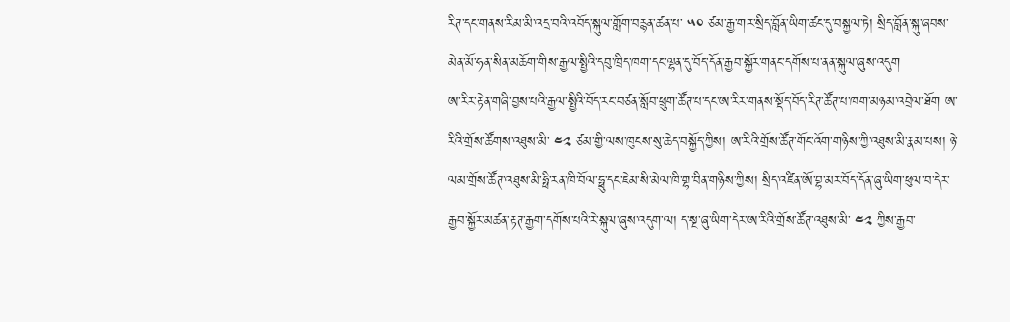རིཊ་དང་གནས་རིམ་མི་འདྲ་བའི་འབོད་སྐུལ་གློག་བརྙན་ཚན་པ་ ༥༠ ཙམ་རྒྱ་གར་སྲིད་བློན་ཡིག་ཚང་དུ་བསྐྱལ་ཏེ། སྲིད་བློན་སྐུ་ཞབས་མེན་མོ་ཧན་སིན་མཆོག་གིས་རྒྱལ་སྤྱིའི་དབུ་ཁྲིད་ཁག་དང་ལྷན་དུ་བོད་དོན་རྒྱབ་སྐྱོར་གནང་དགོས་པ་ནན་སྐུལ་ཞུས་འདུག
ཨ་རིར་རྟེན་གཞི་བྱས་པའི་རྒྱལ་སྤྱིའི་བོད་རང་བཙན་སློབ་ཕྲུག་ཚོཊ་པ་དང་ཨ་རིར་གནས་སྡོད་བོད་རིཊ་ཚོཊ་པ་ཁག་མཉམ་འབྲེལ་ཐོག ཨ་རིའི་གྲོས་ཚོགས་འཐུས་མི་ ༤༢ ཙམ་གྱི་ལས་ཁུངས་སུ་ཆེད་བསྐྱོད་ཀྱིས། ཨ་རིའི་གྲོས་ཚོཊ་གོང་འོག་གཉིས་ཀྱི་འཐུས་མི་རྣམ་པས། ཉེ་ལམ་གྲོས་ཚོཊ་འཐུས་མི་ཧྥི་རན་ཁི་བོལ་ཧྥུ་དང་ཇེམ་སི་མེལ་ཁི་གྷ་བིན་གཉིས་ཀྱིས། སྲིད་འཛིན་ཨོ་བྷ་མར་བོད་དོན་ཞུ་ཡིག་ཕུལ་བ་དེར་རྒྱབ་སྐྱོར་མཚན་རྟཊ་རྒྱག་དགོས་པའི་རེ་སྐུལ་ཞུས་འདུག་ལ། ད་སྔ་ཞུ་ཡིག་དེར་ཨ་རིའི་གྲོས་ཚོཊ་འཐུས་མི་ ༤༢ ཀྱིས་རྒྱབ་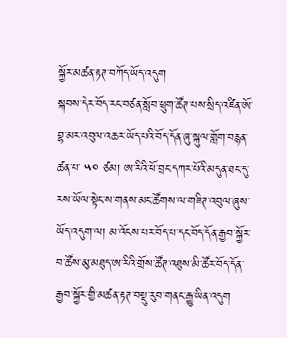སྐྱོར་མཚན་རྟཊ་བཀོད་ཡོད་འདུག
སྐབས་དེར་བོད་རང་བཙན་སློབ་ཕྲུག་ཚོཊ་པས་སྲིད་འཛིན་ཨོ་བྷ་མར་འབུལ་འཆར་ཡོད་པའི་བོད་དོན་ཞུ་སྐུལ་གློག་བརྙན་ཚན་པ་ ༥༠ ཙམ། ཨ་རིའི་ཕོ་བྲང་དཀར་པོའི་མདུན་ཐང་དུ་རས་ཡོལ་སྟེང་ས་གནས་མང་ཚོགས་ལ་གཟིཊ་འབུལ་ཞུས་ཡོད་འདུག་ལ། མ་འོངས་པར་བོད་པ་དང་བོད་དོན་རྒྱབ་སྐྱོར་བ་ཚོས་མུ་མཐུད་ཨ་རིའི་གྲོས་ཚོཊ་འཐུས་མི་ཚོར་བོད་དོན་རྒྱབ་སྐྱོར་གྱི་མཚན་རྟཊ་བསྡུ་རུབ་གནང་རྒྱུ་ཡིན་འདུག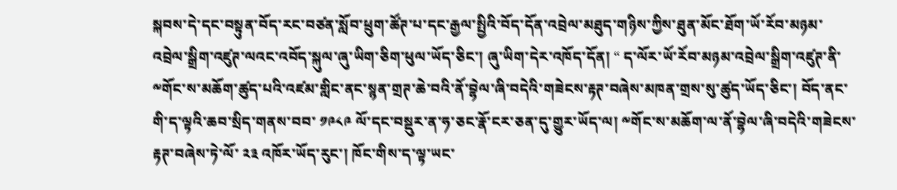སྐབས་དེ་དང་བསྟུན་བོད་རང་བཙན་སློབ་ཕྲུག་ཚོཊ་པ་དང་རྒྱལ་སྤྱིའི་བོད་དོན་འབྲེལ་མཐུད་གཉིས་ཀྱིས་ཐུན་མོང་ཐོག་ཡོ་རོབ་མཉམ་འབྲེལ་སྒྲིག་འཛུཊ་ལའང་འབོད་སྐུལ་ཞུ་ཡིག་ཅིག་ཕུལ་ཡོད་ཅིང་། ཞུ་ཡིག་དེར་འཁོད་དོན། “ ད་ལོར་ཡོ་རོབ་མཉམ་འབྲེལ་སྒྲིག་འཛུཊ་ནི་༸གོང་ས་མཆོག་ཚུད་པའི་འཛམ་གླིང་ནང་སྙན་གྲཊ་ཆེ་བའི་ནོ་བྷེལ་ཞི་བདེའི་གཟེངས་རྟཊ་བཞེས་མཁན་གྲས་སུ་ཚུད་ཡོད་ཅིང་། བོད་ནང་གི་ད་ལྟའི་ཆབ་སྲིད་གནས་བབ་ ༡༩༨༩ ལོ་དང་བསྡུར་ན་ཧ་ཅང་རྣོ་ངར་ཅན་དུ་གྱུར་ཡོད་ལ། ༸གོང་ས་མཆོག་ལ་ནོ་བྷེལ་ཞི་བདེའི་གཟེངས་རྟཊ་བཞེས་ཏེ་ལོ་ ༢༣ འཁོར་ཡོད་རུང་། ཁོང་གིས་ད་ལྟ་ཡང་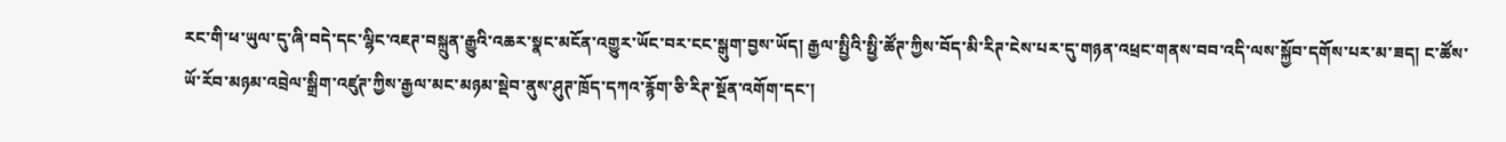རང་གི་ཕ་ཡུལ་དུ་ཞི་བདེ་དང་ལྷིང་འཇཊ་བསྐྲུན་རྒྱུའི་འཆར་སྣང་མངོན་འགྱུར་ཡོང་བར་ངང་སྒུག་བྱས་ཡོད། རྒྱལ་སྤྱིའི་སྥྱི་ཚོཊ་ཀྱིས་བོད་མི་རིཊ་ངེས་པར་དུ་གཉན་འཕྲང་གནས་བབ་འདི་ལས་སྐྱོབ་དགོས་པར་མ་ཟད། ང་ཚོས་ཡོ་རོབ་མཉམ་འབྲེལ་སྒྲིག་འཛུཊ་ཀྱིས་རྒྱལ་མང་མཉམ་སྡེབ་ནུས་ཤུཊ་ཁྲོད་དཀའ་རྙོག་ཅི་རིཊ་སྔོན་འགོག་དང་།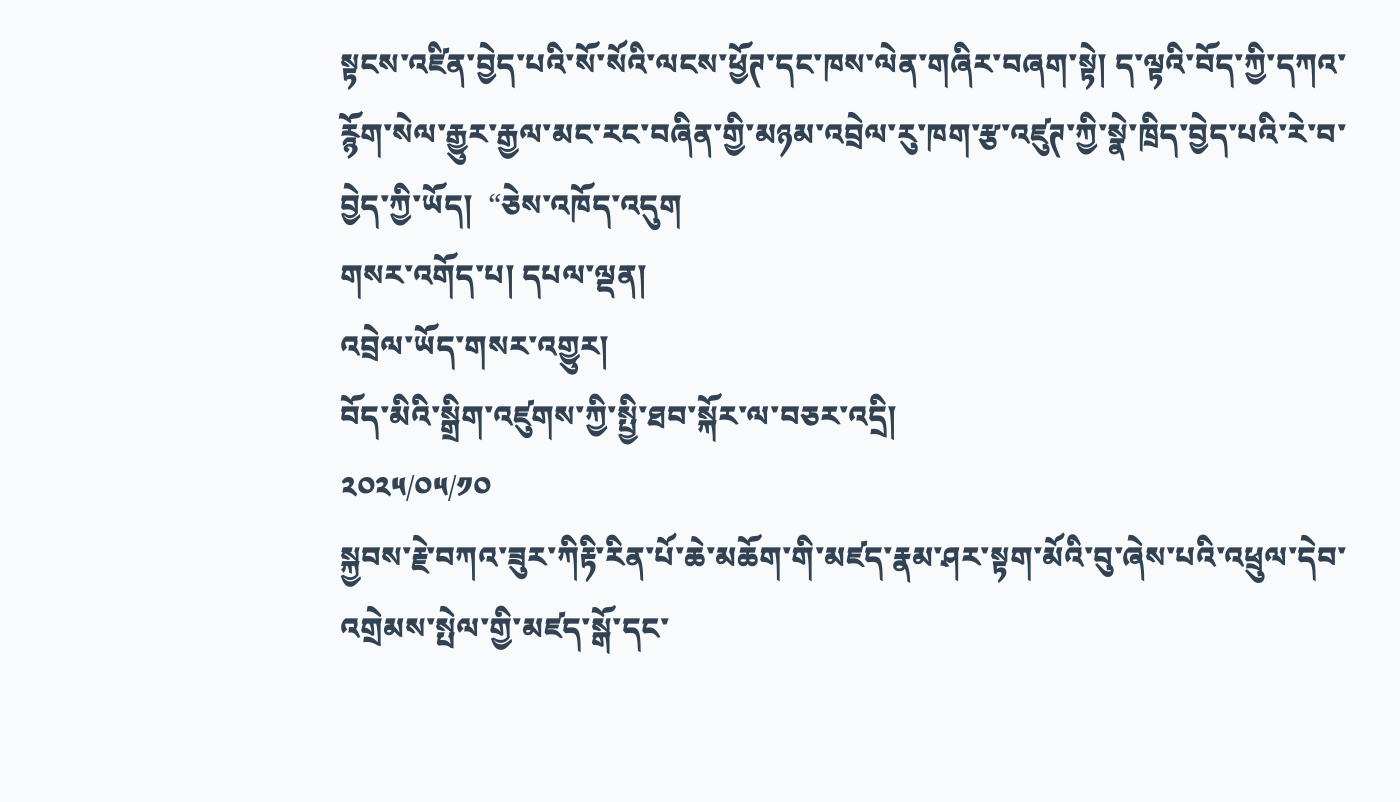སྟངས་འཛིན་བྱེད་པའི་སོ་སོའི་ལངས་ཕྱོཊ་དང་ཁས་ལེན་གཞིར་བཞག་སྟེ། ད་ལྟའི་བོད་ཀྱི་དཀའ་རྙོག་སེལ་རྒྱུར་རྒྱལ་མང་རང་བཞིན་གྱི་མཉམ་འབྲེལ་རུ་ཁག་རྩ་འཛུཊ་ཀྱི་སྣེ་ཁྲིད་བྱེད་པའི་རེ་བ་བྱེད་ཀྱི་ཡོད།  “ཅེས་འཁོད་འདུག
གསར་འགོད་པ། དཔལ་ལྡན།
འབྲེལ་ཡོད་གསར་འགྱུར།
བོད་མིའི་སྒྲིག་འཛུགས་ཀྱི་སྤྱི་ཐབ་སྐོར་ལ་བཅར་འདྲི།
༢༠༢༥/༠༥/༡༠
སྐྱབས་རྗེ་བཀའ་ཟུར་ཀིརྟི་རིན་པོ་ཆེ་མཆོག་གི་མཛད་རྣམ་ཤར་སྟག་མོའི་བུ་ཞེས་པའི་འཕྲུལ་དེབ་འགྲེམས་སྤེལ་གྱི་མཛད་སྒོ་དང་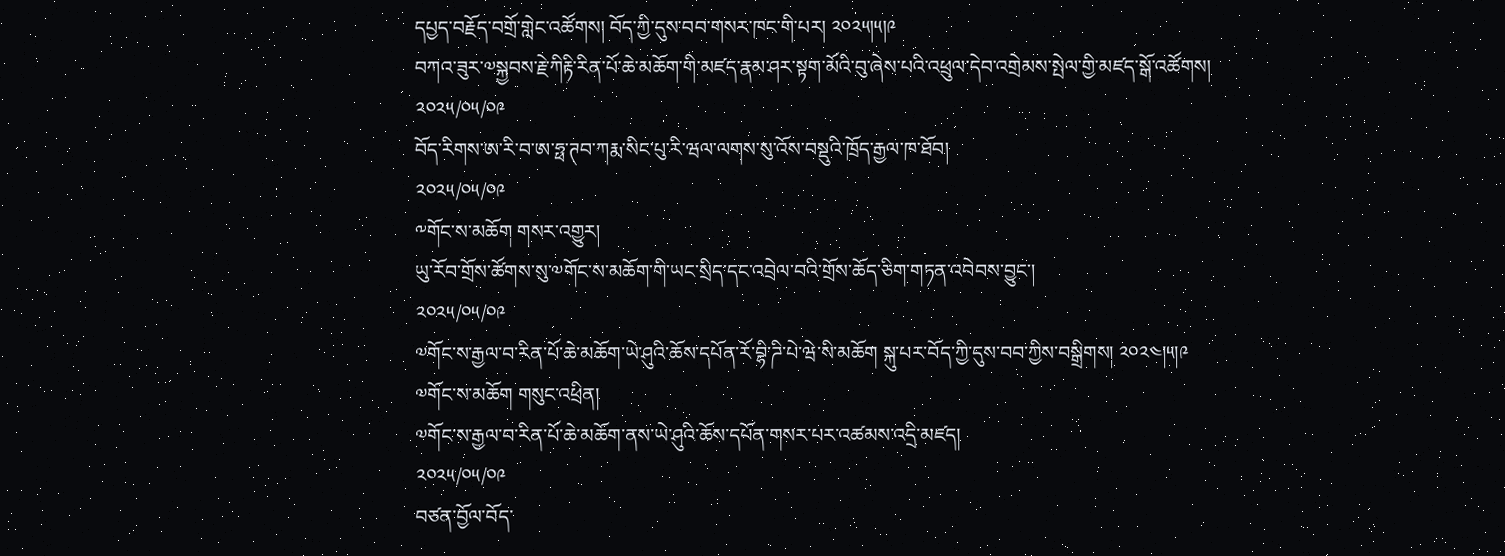དཔྱད་བརྗོད་བགྲོ་གླེང་འཚོགས། བོད་ཀྱི་དུས་བབ་གསར་ཁང་གི་པར། ༢༠༢༥།༥།༩
བཀའ་ཟུར་༧སྐྱབས་རྗེ་ཀིརྟི་རིན་པོ་ཆེ་མཆོག་གི་མཛད་རྣམ་ཤར་སྟག་མོའི་བུ་ཞེས་པའི་འཕྲུལ་དེབ་འགྲེམས་སྤེལ་གྱི་མཛད་སྒོ་འཚོགས།
༢༠༢༥/༠༥/༠༩
བོད་རིགས་ཨ་རི་བ་ཨ་ཧྥ་ཊབ་ཀརྨ་སིང་པུ་རི་ཝལ་ལགས་སུ་འོས་བསྡུའི་ཁྲོད་རྒྱལ་ཁ་ཐོབ།
༢༠༢༥/༠༥/༠༩
༸གོང་ས་མཆོག གསར་འགྱུར།
ཡུ་རོབ་གྲོས་ཚོགས་སུ་༧གོང་ས་མཆོག་གི་ཡང་སྲིད་དང་འབྲེལ་བའི་གྲོས་ཆོད་ཅིག་གཏན་འབེབས་བྱུང་།
༢༠༢༥/༠༥/༠༩
༧གོང་ས་རྒྱལ་བ་རིན་པོ་ཆེ་མཆོག་ཡེ་ཤུའི་ཆོས་དཔོན་རོ་བྷི་ཌི་པེ་ཝེ་སི་མཆོག སྐུ་པར་བོད་ཀྱི་དུས་བབ་ཀྱིས་བསྒྲིགས། ༢༠༢༤།༥།༩
༧གོང་ས་མཆོག གསུང་འཕྲིན།
༧གོང་ས་རྒྱལ་བ་རིན་པོ་ཆེ་མཆོག་ནས་ཡེ་ཤུའི་ཆོས་དཔོན་གསར་པར་འཚམས་འདྲི་མཛད།
༢༠༢༥/༠༥/༠༩
བཙན་བྱོལ་བོད་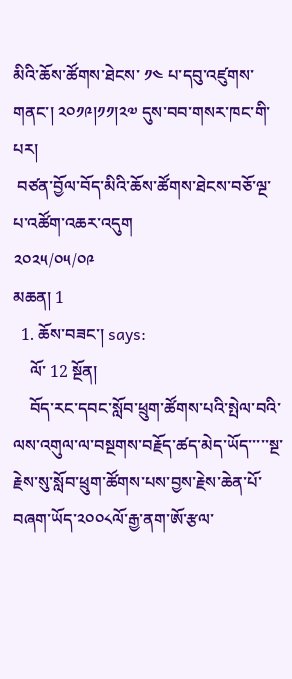མིའི་ཆོས་ཚོགས་ཐེངས་ ༡༤ པ་དབུ་འཛུགས་གནང་། ༢༠༡༩།༡༡།༢༧ དུས་བབ་གསར་ཁང་གི་པར།
 བཙན་བྱོལ་བོད་མིའི་ཆོས་ཚོགས་ཐེངས་བཅོ་ལྔ་པ་འཚོག་འཆར་འདུག
༢༠༢༥/༠༥/༠༩
མཆན། 1
  1. ཆོས་བཟང་། says:
    ལོ་ 12 སྔོན།
    བོད་རང་དབང་སློབ་ཕྲུག་ཚོགས་པའི་སྤེལ་བའི་ལས་འགུལ་ལ་བསྔགས་བརྗོད་ཚད་མེད་ཡོད་་་་་སྔ་རྗེས་སུ་སློབ་ཕྲུག་ཚོགས་པས་བྱས་རྗེས་ཆེན་པོ་བཞག་ཡོད་༢༠༠༨ལོ་རྒྱ་ནག་ཨོ་རྩལ་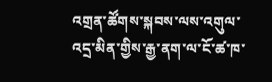འགྲན་ཚོགས་སྐབས་ལས་འགུལ་འདྲ་མིན་གྱིས་རྒྱ་ནག་ལ་ངོ་ཚ་ཁ་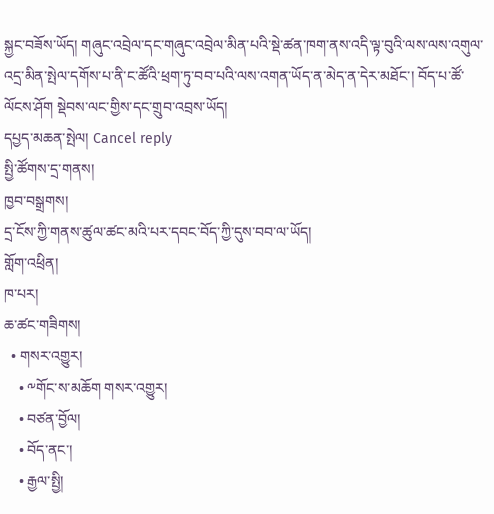སྐྱང་བཟོས་ཡོད། གཞུང་འབྲེལ་དང་གཞུང་འབྲེལ་མིན་པའི་སྡེ་ཚན་ཁག་ནས་འདི་ལྟ་བུའི་ལས་ལས་འགུལ་འདྲ་མིན་སྤེལ་དགོས་པ་ནི་ང་ཚོའི་ཕྲག་ཏུ་བབ་པའི་ལས་འགན་ཡོད་ན་མེད་ན་དེར་མཐོང་། བོད་པ་ཚོ་ལོངས་ཤོག སྡེབས་ལང་གྱིས་དང་གྲུབ་འབྲས་ཡོད།
དཔྱད་མཆན་སྤེལ། Cancel reply
སྤྱི་ཚོགས་དྲ་གནས།
ཁྱབ་བསྒྲགས།
དྲ་ངོས་ཀྱི་གནས་ཚུལ་ཚང་མའི་པར་དབང་བོད་ཀྱི་དུས་བབ་ལ་ཡོད།
གློག་འཕྲིན།
ཁ་པར།
ཆ་ཚང་གཟིགས།
  • གསར་འགྱུར།
    • ༸གོང་ས་མཆོག གསར་འགྱུར།
    • བཙན་བྱོལ།
    • བོད་ནང་།
    • རྒྱལ་སྤྱི།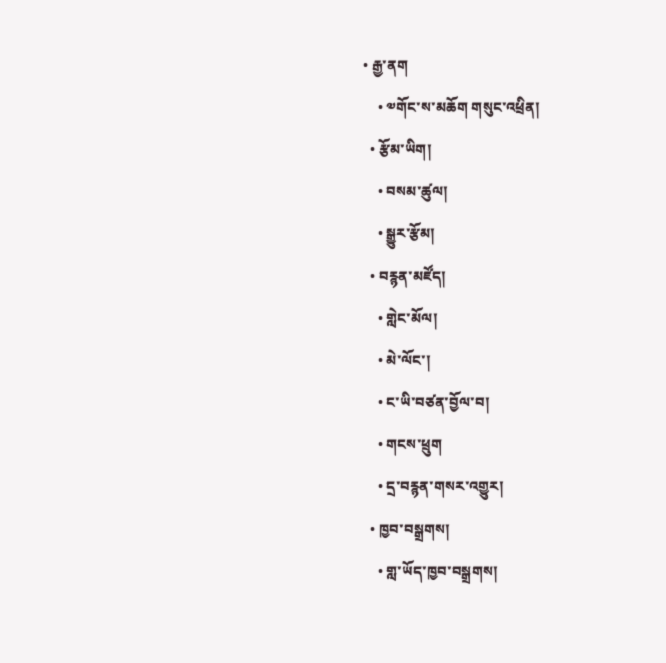• རྒྱ་ནག
    • ༧གོང་ས་མཆོག གསུང་འཕྲིན།
  • རྩོམ་ཡིག།
    • བསམ་ཚུལ།
    • སྒྱུར་རྩོམ།
  • བརྙན་མཛོད།
    • གླེང་མོལ།
    • མེ་ལོང་།
    • ང་ཡི་བཙན་བྱོལ་བ།
    • གངས་ཕྲུག
    • དྲ་བརྙན་གསར་འགྱུར།
  • ཁྱབ་བསྒྲགས།
    • གླ་ཡོད་ཁྱབ་བསྒྲགས།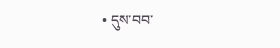• དུས་བབ་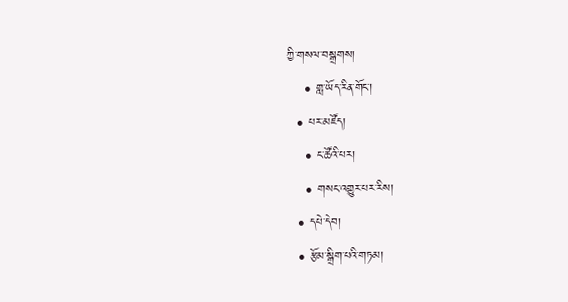ཀྱི་གསལ་བསྒྲགས།
    • གླ་ཡོད་རིན་གོང་།
  • པར་མཛོད།
    • ང་ཚོའི་པར།
    • གསང་འགྱུར་པར་རིས།
  • དཔེ་དེབ།
  • རྩོམ་སྒྲིག་པའི་གཏམ།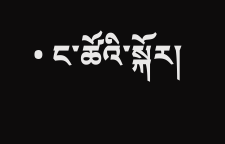• ང་ཚོའི་སྐོར།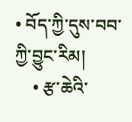• བོད་ཀྱི་དུས་བབ་ཀྱི་བྱུང་རིམ།
    • རྩ་ཆེའི་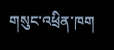གསུང་འཕྲིན་ཁག